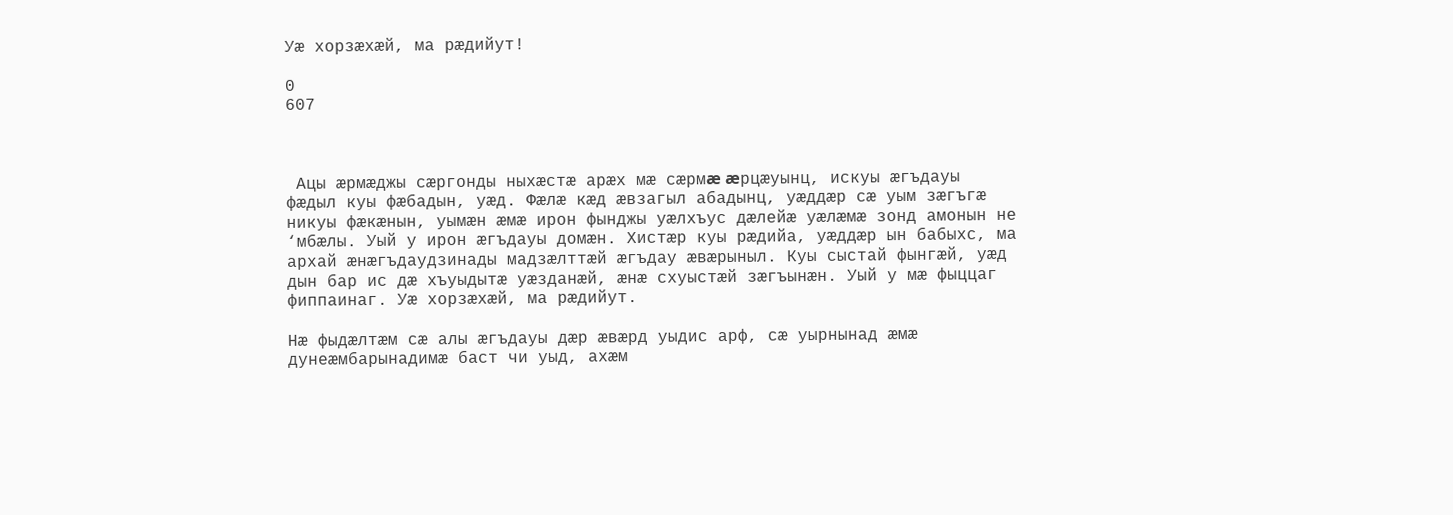Уæ хорзæхæй, ма рæдийут!

0
607



 Ацы æрмæджы сæргонды ныхæстæ арæх мæ сæрмæ æрцæуынц, искуы æгъдауы фæдыл куы фæбадын, уæд. Фæлæ кæд æвзагыл абадынц, уæддæр сæ уым зæгъгæ никуы фæкæнын, уымæн æмæ ирон фынджы уæлхъус дæлейæ уæлæмæ зонд амонын не ‘мбæлы. Уый у ирон æгъдауы домæн. Хистæр куы рæдийа, уæддæр ын бабыхс, ма архай æнæгъдаудзинады мадзæлттæй æгъдау æвæрыныл. Куы сыстай фынгæй, уæд дын бар ис дæ хъуыдытæ уæзданæй, æнæ схуыстæй зæгъынæн. Уый у мæ фыццаг фиппаинаг. Уæ хорзæхæй, ма рæдийут.

Нæ фыдæлтæм сæ алы æгъдауы дæр æвæрд уыдис арф, сæ уырнынад æмæ дунеæмбарынадимæ баст чи уыд, ахæм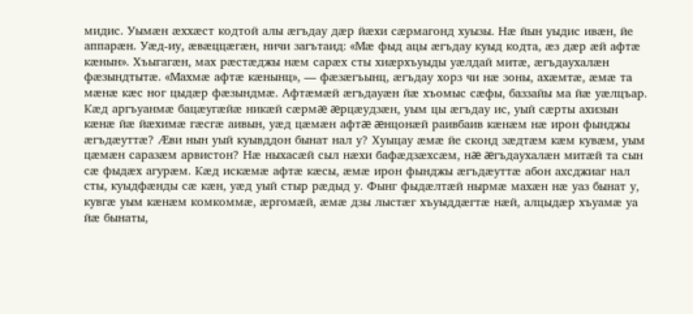мидис. Уымæн æххæст кодтой алы æгъдау дæр йæхи сæрмагонд хуызы. Нæ йын уыдис ивæн, йе аппарæн. Уæд-иу, æвæццæгæн, ничи загътаид: «Мæ фыд ацы æгъдау куыд кодта, æз дæр æй афтæ кæнын». Хъыгагæн, мах рæстæджы нæм сарæх сты хиæрхъуыды уæлдай митæ, æгъдаухалæн фæзындтытæ. «Махмæ афтæ кæнынц», — фæзæгъынц, æгъдау хорз чи нæ зоны, ахæмтæ, æмæ та мæнæ кæс ног цыдæр фæзындмæ. Афтæмæй æгъдауæн йæ хъомыс сæфы, баззайы ма йæ уæлцъар. Кæд аргъуанмæ бацæугæйæ никæй сæрмæ æрцæудзæн, уым цы æгъдау ис, уый сæрты ахизын кæнæ йæ йæхимæ гæсгæ аивын, уæд цæмæн афтæ æнцонæй раивбаив кæнæм нæ ирон фынджы æгъдæуттæ? Æви нын уый куывддон бынат нал у? Хуыцау æмæ йе сконд зæдтæм кæм кувæм, уым цæмæн саразæм арвистон? Нæ ныхасæй сыл нæхи бафæдзæхсæм, нæ æгъдаухалæн митæй та сын сæ фыдæх агурæм. Кæд искæмæ афтæ кæсы, æмæ ирон фынджы æгъдæуттæ абон ахсджиаг нал сты, куыдфæнды сæ кæн, уæд уый стыр рæдыд у. Фынг фыдæлтæй нырмæ махæн нæ уаз бынат у, кувгæ уым кæнæм комкоммæ, æргомæй, æмæ дзы лыстæг хъуыддæгтæ нæй, алцыдæр хъуамæ уа йæ бынаты,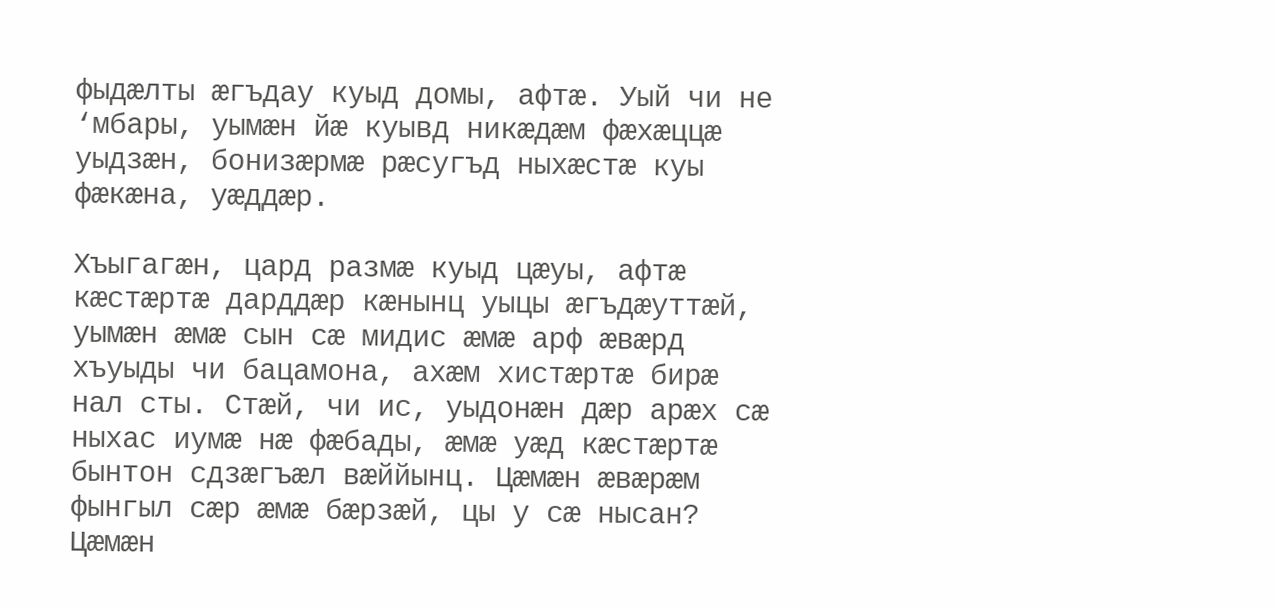фыдæлты æгъдау куыд домы, афтæ. Уый чи не ‘мбары, уымæн йæ куывд никæдæм фæхæццæ уыдзæн, бонизæрмæ рæсугъд ныхæстæ куы фæкæна, уæддæр.

Хъыгагæн, цард размæ куыд цæуы, афтæ кæстæртæ дарддæр кæнынц уыцы æгъдæуттæй, уымæн æмæ сын сæ мидис æмæ арф æвæрд хъуыды чи бацамона, ахæм хистæртæ бирæ нал сты. Стæй, чи ис, уыдонæн дæр арæх сæ ныхас иумæ нæ фæбады, æмæ уæд кæстæртæ бынтон сдзæгъæл вæййынц. Цæмæн æвæрæм фынгыл сæр æмæ бæрзæй, цы у сæ нысан? Цæмæн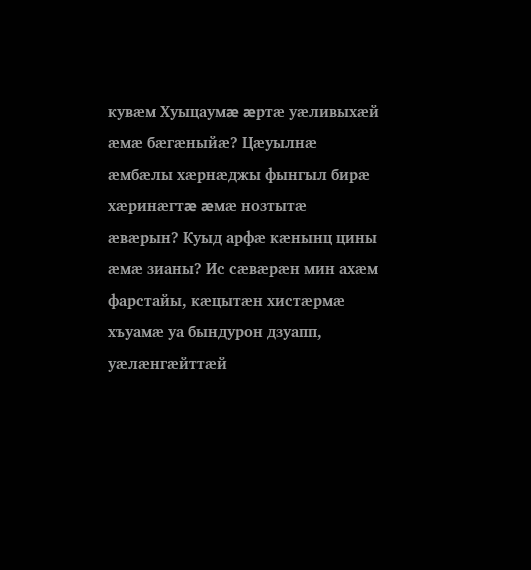кувæм Хуыцаумæ æртæ уæливыхæй æмæ бæгæныйæ? Цæуылнæ æмбæлы хæрнæджы фынгыл бирæ хæринæгтæ æмæ нозтытæ æвæрын? Куыд арфæ кæнынц цины æмæ зианы? Ис сæвæрæн мин ахæм фарстайы, кæцытæн хистæрмæ хъуамæ уа бындурон дзуапп, уæлæнгæйттæй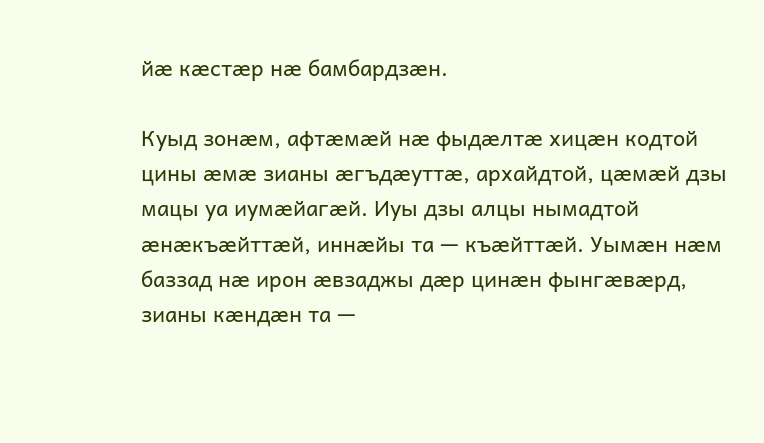йæ кæстæр нæ бамбардзæн.

Куыд зонæм, афтæмæй нæ фыдæлтæ хицæн кодтой цины æмæ зианы æгъдæуттæ, архайдтой, цæмæй дзы мацы уа иумæйагæй. Иуы дзы алцы нымадтой æнæкъæйттæй, иннæйы та — къæйттæй. Уымæн нæм баззад нæ ирон æвзаджы дæр цинæн фынгæвæрд, зианы кæндæн та —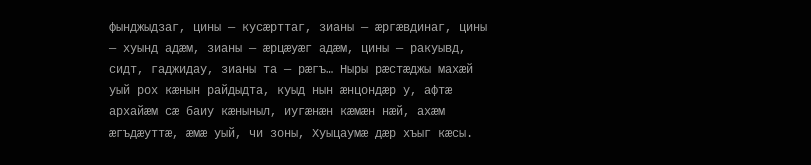фынджыдзаг, цины — кусæрттаг, зианы — æргæвдинаг, цины — хуынд адæм, зианы — æрцæуæг адæм, цины — ракуывд, сидт, гаджидау, зианы та — рæгъ… Ныры рæстæджы махæй уый рох кæнын райдыдта, куыд нын æнцондæр у, афтæ архайæм сæ баиу кæныныл, иугæнæн кæмæн нæй, ахæм æгъдæуттæ, æмæ уый, чи зоны, Хуыцаумæ дæр хъыг кæсы.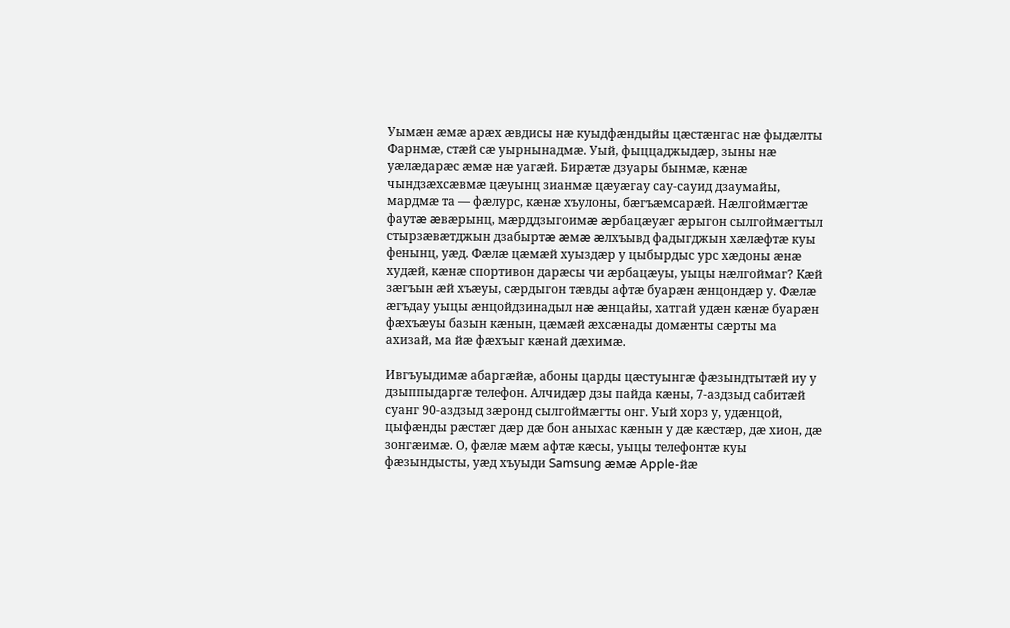Уымæн æмæ арæх æвдисы нæ куыдфæндыйы цæстæнгас нæ фыдæлты Фарнмæ, стæй сæ уырнынадмæ. Уый, фыццаджыдæр, зыны нæ уæлæдарæс æмæ нæ уагæй. Бирæтæ дзуары бынмæ, кæнæ чындзæхсæвмæ цæуынц зианмæ цæуæгау сау-сауид дзаумайы, мардмæ та — фæлурс, кæнæ хъулоны, бæгъæмсарæй. Нæлгоймæгтæ фаутæ æвæрынц, мæрддзыгоимæ æрбацæуæг æрыгон сылгоймæгтыл стырзæвæтджын дзабыртæ æмæ æлхъывд фадыгджын хæлæфтæ куы фенынц, уæд. Фæлæ цæмæй хуыздæр у цыбырдыс урс хæдоны æнæ худæй, кæнæ спортивон дарæсы чи æрбацæуы, уыцы нæлгоймаг? Кæй зæгъын æй хъæуы, сæрдыгон тæвды афтæ буарæн æнцондæр у. Фæлæ æгъдау уыцы æнцойдзинадыл нæ æнцайы, хатгай удæн кæнæ буарæн фæхъæуы базын кæнын, цæмæй æхсæнады домæнты сæрты ма ахизай, ма йæ фæхъыг кæнай дæхимæ.

Ивгъуыдимæ абаргæйæ, абоны царды цæстуынгæ фæзындтытæй иу у дзыппыдаргæ телефон. Алчидæр дзы пайда кæны, 7-аздзыд сабитæй суанг 90-аздзыд зæронд сылгоймæгты онг. Уый хорз у, удæнцой, цыфæнды рæстæг дæр дæ бон аныхас кæнын у дæ кæстæр, дæ хион, дæ зонгæимæ. О, фæлæ мæм афтæ кæсы, уыцы телефонтæ куы фæзындысты, уæд хъуыди Samsung æмæ Apple-йæ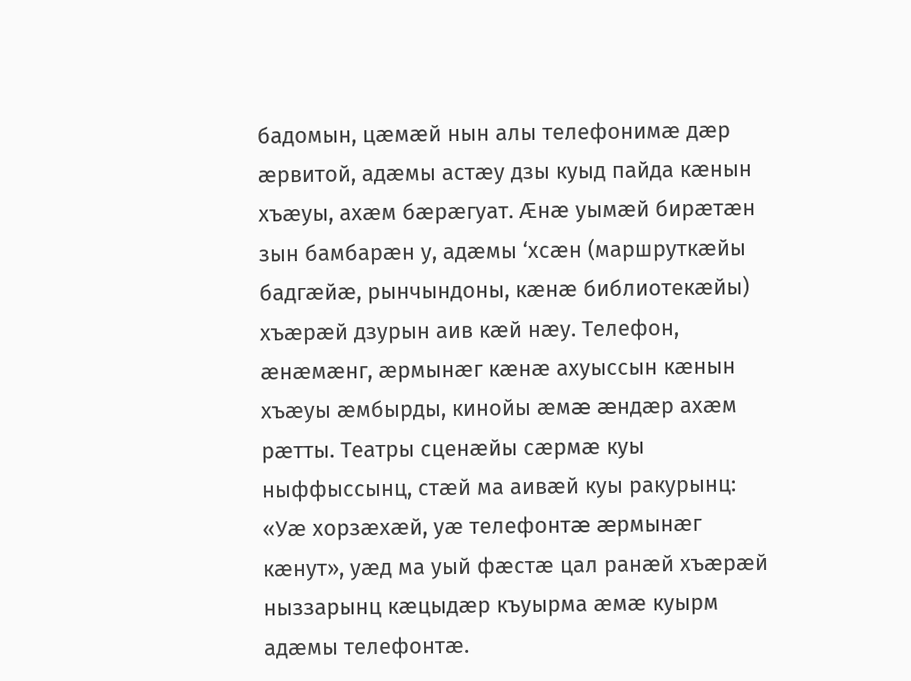бадомын, цæмæй нын алы телефонимæ дæр æрвитой, адæмы астæу дзы куыд пайда кæнын хъæуы, ахæм бæрæгуат. Æнæ уымæй бирæтæн зын бамбарæн у, адæмы ‘хсæн (маршруткæйы бадгæйæ, рынчындоны, кæнæ библиотекæйы) хъæрæй дзурын аив кæй нæу. Телефон, æнæмæнг, æрмынæг кæнæ ахуыссын кæнын хъæуы æмбырды, кинойы æмæ æндæр ахæм рæтты. Театры сценæйы сæрмæ куы ныффыссынц, стæй ма аивæй куы ракурынц: «Уæ хорзæхæй, уæ телефонтæ æрмынæг кæнут», уæд ма уый фæстæ цал ранæй хъæрæй ныззарынц кæцыдæр къуырма æмæ куырм адæмы телефонтæ.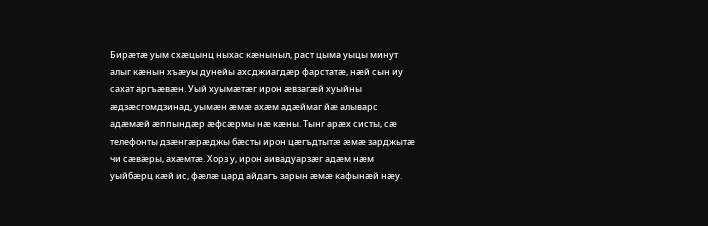Бирæтæ уым схæцынц ныхас кæныныл, раст цыма уыцы минут алыг кæнын хъæуы дунейы ахсджиагдæр фарстатæ, нæй сын иу сахат аргъæвæн. Уый хуымæтæг ирон æвзагæй хуыйны æдзæсгомдзинад, уымæн æмæ ахæм адæймаг йæ алыварс адæмæй æппындæр æфсæрмы нæ кæны. Тынг арæх систы, сæ телефонты дзæнгæрæджы бæсты ирон цæгъдтытæ æмæ зарджытæ чи сæвæры, ахæмтæ. Хорз у, ирон аивадуарзæг адæм нæм уыйбæрц кæй ис, фæлæ цард айдагъ зарын æмæ кафынæй нæу.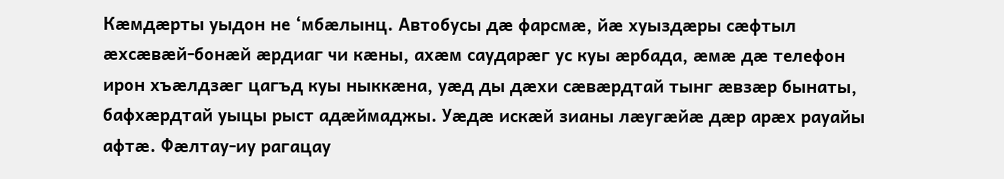Кæмдæрты уыдон не ‘мбæлынц. Автобусы дæ фарсмæ, йæ хуыздæры сæфтыл æхсæвæй-бонæй æрдиаг чи кæны, ахæм саударæг ус куы æрбада, æмæ дæ телефон ирон хъæлдзæг цагъд куы ныккæна, уæд ды дæхи сæвæрдтай тынг æвзæр бынаты, бафхæрдтай уыцы рыст адæймаджы. Уæдæ искæй зианы лæугæйæ дæр арæх рауайы афтæ. Фæлтау-иу рагацау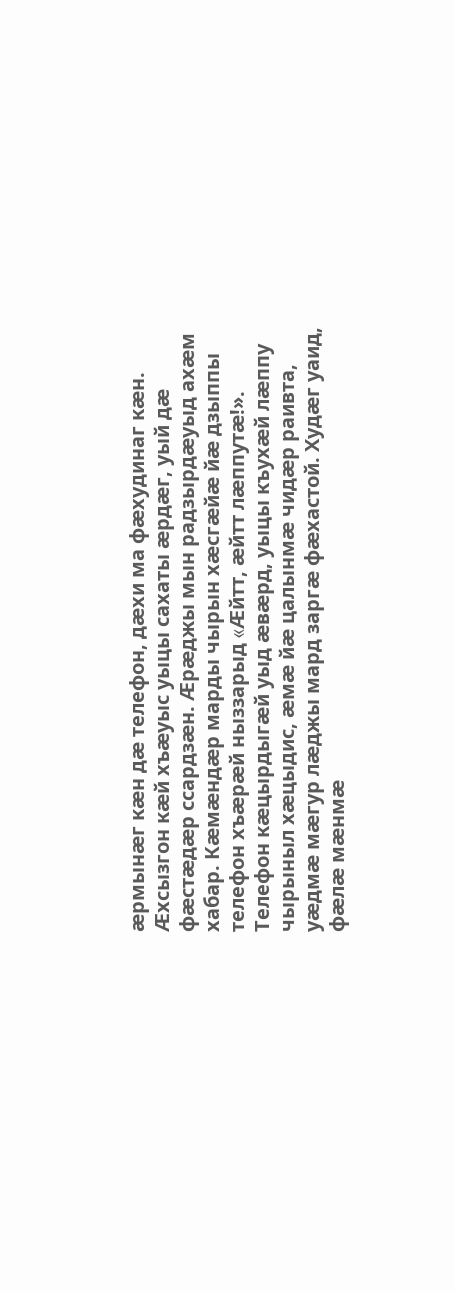æрмынæг кæн дæ телефон, дæхи ма фæхудинаг кæн. Æхсызгон кæй хъæуыс уыцы сахаты æрдæг, уый дæ фæстæдæр ссардзæн. Æрæджы мын радзырдæуыд ахæм хабар. Кæмæндæр марды чырын хæсгæйæ йæ дзыппы телефон хъæрæй ныззарыд «Æйтт, æйтт лæппутæ!». Телефон кæцырдыгæй уыд æвæрд, уыцы къухæй лæппу чырыныл хæцыдис, æмæ йæ цалынмæ чидæр раивта, уæдмæ мæгур лæджы мард заргæ фæхастой. Худæг уаид, фæлæ мæнмæ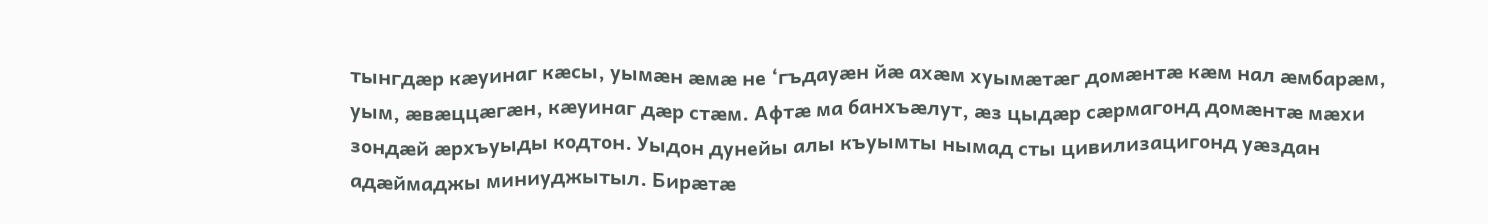тынгдæр кæуинаг кæсы, уымæн æмæ не ‘гъдауæн йæ ахæм хуымæтæг домæнтæ кæм нал æмбарæм, уым, æвæццæгæн, кæуинаг дæр стæм. Афтæ ма банхъæлут, æз цыдæр сæрмагонд домæнтæ мæхи зондæй æрхъуыды кодтон. Уыдон дунейы алы къуымты нымад сты цивилизацигонд уæздан адæймаджы миниуджытыл. Бирæтæ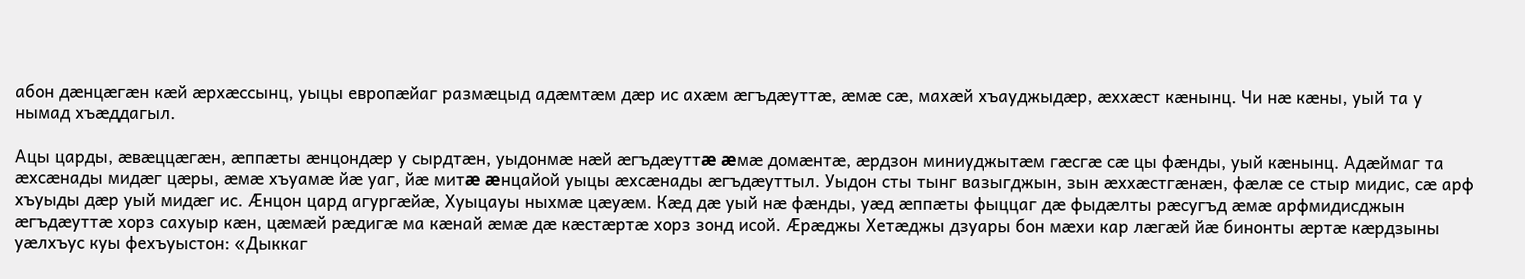абон дæнцæгæн кæй æрхæссынц, уыцы европæйаг размæцыд адæмтæм дæр ис ахæм æгъдæуттæ, æмæ сæ, махæй хъауджыдæр, æххæст кæнынц. Чи нæ кæны, уый та у нымад хъæддагыл.

Ацы царды, æвæццæгæн, æппæты æнцондæр у сырдтæн, уыдонмæ нæй æгъдæуттæ æмæ домæнтæ, æрдзон миниуджытæм гæсгæ сæ цы фæнды, уый кæнынц. Адæймаг та æхсæнады мидæг цæры, æмæ хъуамæ йæ уаг, йæ митæ æнцайой уыцы æхсæнады æгъдæуттыл. Уыдон сты тынг вазыгджын, зын æххæстгæнæн, фæлæ се стыр мидис, сæ арф хъуыды дæр уый мидæг ис. Æнцон цард агургæйæ, Хуыцауы ныхмæ цæуæм. Кæд дæ уый нæ фæнды, уæд æппæты фыццаг дæ фыдæлты рæсугъд æмæ арфмидисджын æгъдæуттæ хорз сахуыр кæн, цæмæй рæдигæ ма кæнай æмæ дæ кæстæртæ хорз зонд исой. Æрæджы Хетæджы дзуары бон мæхи кар лæгæй йæ бинонты æртæ кæрдзыны уæлхъус куы фехъуыстон: «Дыккаг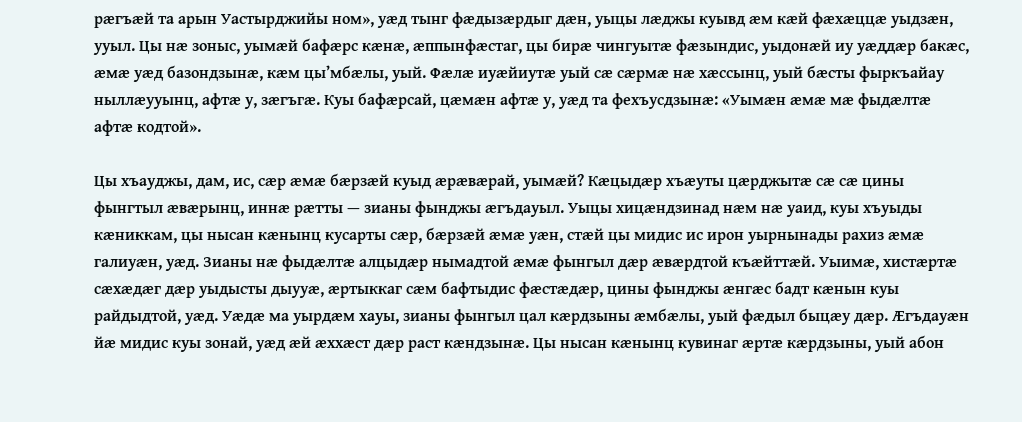рæгъæй та арын Уастырджийы ном», уæд тынг фæдызæрдыг дæн, уыцы лæджы куывд æм кæй фæхæццæ уыдзæн, ууыл. Цы нæ зоныс, уымæй бафæрс кæнæ, æппынфæстаг, цы бирæ чингуытæ фæзындис, уыдонæй иу уæддæр бакæс, æмæ уæд базондзынæ, кæм цы’мбæлы, уый. Фæлæ иуæйиутæ уый сæ сæрмæ нæ хæссынц, уый бæсты фыркъайау ныллæууынц, афтæ у, зæгъгæ. Куы бафæрсай, цæмæн афтæ у, уæд та фехъусдзынæ: «Уымæн æмæ мæ фыдæлтæ афтæ кодтой».

Цы хъауджы, дам, ис, сæр æмæ бæрзæй куыд æрæвæрай, уымæй? Кæцыдæр хъæуты цæрджытæ сæ сæ цины фынгтыл æвæрынц, иннæ рæтты — зианы фынджы æгъдауыл. Уыцы хицæндзинад нæм нæ уаид, куы хъуыды кæниккам, цы нысан кæнынц кусарты сæр, бæрзæй æмæ уæн, стæй цы мидис ис ирон уырнынады рахиз æмæ галиуæн, уæд. Зианы нæ фыдæлтæ алцыдæр нымадтой æмæ фынгыл дæр æвæрдтой къæйттæй. Уыимæ, хистæртæ сæхæдæг дæр уыдысты дыууæ, æртыккаг сæм бафтыдис фæстæдæр, цины фынджы æнгæс бадт кæнын куы райдыдтой, уæд. Уæдæ ма уырдæм хауы, зианы фынгыл цал кæрдзыны æмбæлы, уый фæдыл быцæу дæр. Æгъдауæн йæ мидис куы зонай, уæд æй æххæст дæр раст кæндзынæ. Цы нысан кæнынц кувинаг æртæ кæрдзыны, уый абон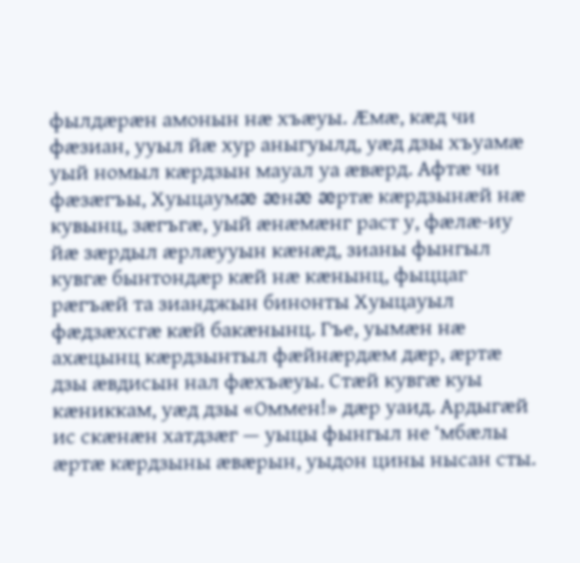фылдæрæн амонын нæ хъæуы. Æмæ, кæд чи фæзиан, ууыл йæ хур аныгуылд, уæд дзы хъуамæ уый номыл кæрдзын мауал уа æвæрд. Афтæ чи фæзæгъы, Хуыцаумæ æнæ æртæ кæрдзынæй нæ кувынц, зæгъгæ, уый æнæмæнг раст у, фæлæ-иу йæ зæрдыл æрлæууын кæнæд, зианы фынгыл кувгæ бынтондæр кæй нæ кæнынц, фыццаг рæгъæй та зианджын бинонты Хуыцауыл фæдзæхсгæ кæй бакæнынц. Гъе, уымæн нæ ахæцынц кæрдзынтыл фæйнæрдæм дæр, æртæ дзы æвдисын нал фæхъæуы. Стæй кувгæ куы кæниккам, уæд дзы «Оммен!» дæр уаид. Ардыгæй ис скæнæн хатдзæг — уыцы фынгыл не ‘мбæлы æртæ кæрдзыны æвæрын, уыдон цины нысан сты.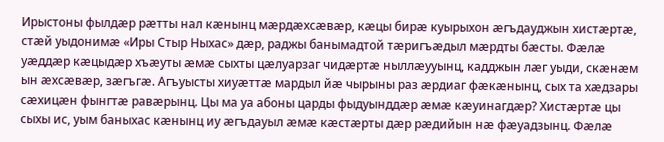Ирыстоны фылдæр рæтты нал кæнынц мæрдæхсæвæр, кæцы бирæ куырыхон æгъдауджын хистæртæ, стæй уыдонимæ «Иры Стыр Ныхас» дæр, раджы банымадтой тæригъæдыл мæрдты бæсты. Фæлæ уæддæр кæцыдæр хъæуты æмæ сыхты цæлуарзаг чидæртæ ныллæууынц, кадджын лæг уыди, скæнæм ын æхсæвæр, зæгъгæ. Агъуысты хиуæттæ мардыл йæ чырыны раз æрдиаг фæкæнынц, сых та хæдзары сæхицæн фынгтæ равæрынц. Цы ма уа абоны царды фыдуынддæр æмæ кæуинагдæр? Хистæртæ цы сыхы ис, уым баныхас кæнынц иу æгъдауыл æмæ кæстæрты дæр рæдийын нæ фæуадзынц. Фæлæ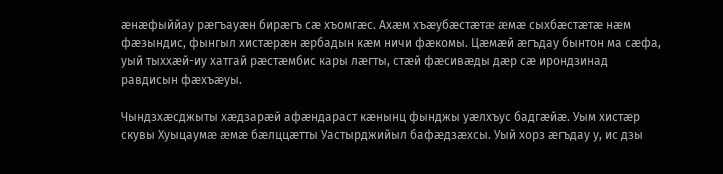æнæфыййау рæгъауæн бирæгъ сæ хъомгæс. Ахæм хъæубæстæтæ æмæ сыхбæстæтæ нæм фæзындис, фынгыл хистæрæн æрбадын кæм ничи фæкомы. Цæмæй æгъдау бынтон ма сæфа, уый тыххæй-иу хатгай рæстæмбис кары лæгты, стæй фæсивæды дæр сæ ирондзинад равдисын фæхъæуы.

Чындзхæсджыты хæдзарæй афæндараст кæнынц фынджы уæлхъус бадгæйæ. Уым хистæр скувы Хуыцаумæ æмæ бæлццæтты Уастырджийыл бафæдзæхсы. Уый хорз æгъдау у, ис дзы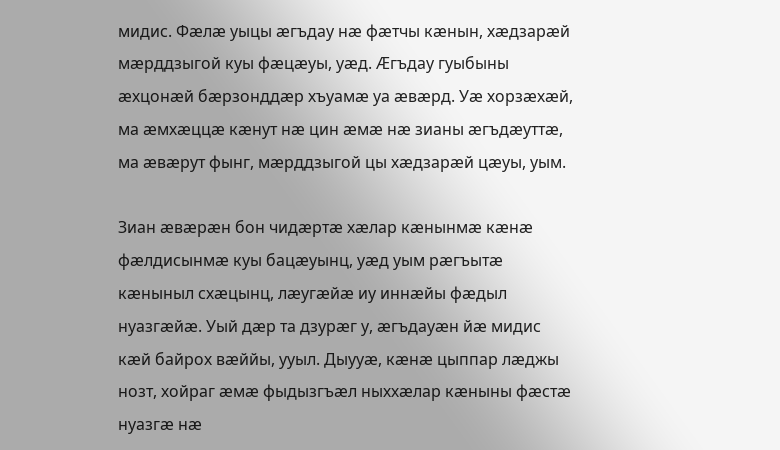мидис. Фæлæ уыцы æгъдау нæ фæтчы кæнын, хæдзарæй мæрддзыгой куы фæцæуы, уæд. Æгъдау гуыбыны æхцонæй бæрзонддæр хъуамæ уа æвæрд. Уæ хорзæхæй, ма æмхæццæ кæнут нæ цин æмæ нæ зианы æгъдæуттæ, ма æвæрут фынг, мæрддзыгой цы хæдзарæй цæуы, уым.

Зиан æвæрæн бон чидæртæ хæлар кæнынмæ кæнæ фæлдисынмæ куы бацæуынц, уæд уым рæгъытæ кæныныл схæцынц, лæугæйæ иу иннæйы фæдыл нуазгæйæ. Уый дæр та дзурæг у, æгъдауæн йæ мидис кæй байрох вæййы, ууыл. Дыууæ, кæнæ цыппар лæджы нозт, хойраг æмæ фыдызгъæл ныххæлар кæныны фæстæ нуазгæ нæ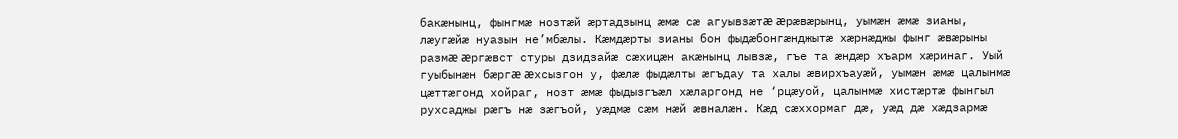бакæнынц, фынгмæ нозтæй æртадзынц æмæ сæ агуывзæтæ æрæвæрынц, уымæн æмæ зианы, лæугæйæ нуазын не’мбæлы. Кæмдæрты зианы бон фыдæбонгæнджытæ хæрнæджы фынг æвæрыны размæ æргæвст стуры дзидзайæ сæхицæн акæнынц лывзæ, гъе та æндæр хъарм хæринаг. Уый гуыбынæн бæргæ æхсызгон у, фæлæ фыдæлты æгъдау та халы æвирхъауæй, уымæн æмæ цалынмæ цæттæгонд хойраг, нозт æмæ фыдызгъæл хæларгонд не ‘рцæуой, цалынмæ хистæртæ фынгыл рухсаджы рæгъ нæ зæгъой, уæдмæ сæм нæй æвналæн. Кæд сæххормаг дæ, уæд дæ хæдзармæ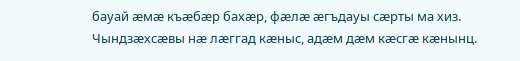бауай æмæ къæбæр бахæр, фæлæ æгъдауы сæрты ма хиз. Чындзæхсæвы нæ лæггад кæныс, адæм дæм кæсгæ кæнынц.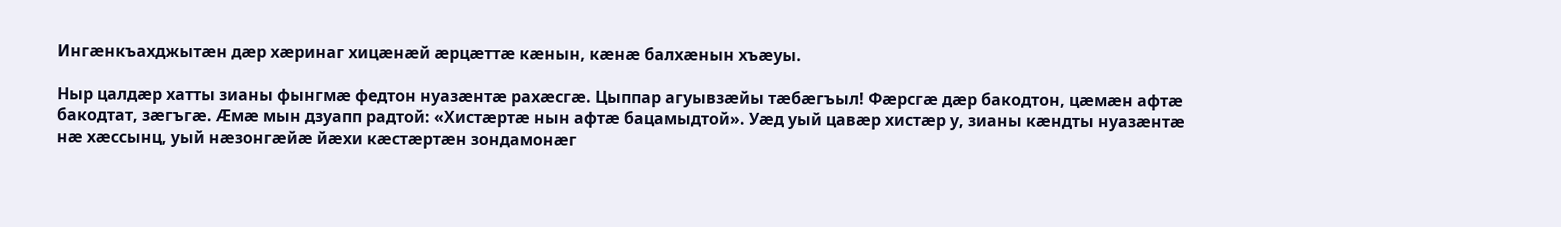Ингæнкъахджытæн дæр хæринаг хицæнæй æрцæттæ кæнын, кæнæ балхæнын хъæуы.

Ныр цалдæр хатты зианы фынгмæ федтон нуазæнтæ рахæсгæ. Цыппар агуывзæйы тæбæгъыл! Фæрсгæ дæр бакодтон, цæмæн афтæ бакодтат, зæгъгæ. Æмæ мын дзуапп радтой: «Хистæртæ нын афтæ бацамыдтой». Уæд уый цавæр хистæр у, зианы кæндты нуазæнтæ нæ хæссынц, уый нæзонгæйæ йæхи кæстæртæн зондамонæг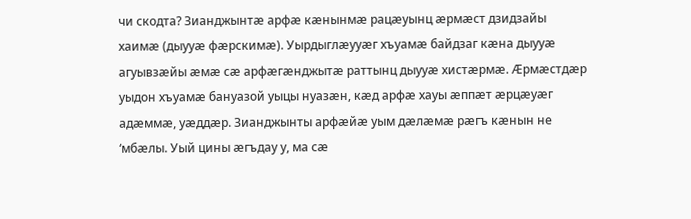чи скодта? Зианджынтæ арфæ кæнынмæ рацæуынц æрмæст дзидзайы хаимæ (дыууæ фæрскимæ). Уырдыглæууæг хъуамæ байдзаг кæна дыууæ агуывзæйы æмæ сæ арфæгæнджытæ раттынц дыууæ хистæрмæ. Æрмæстдæр уыдон хъуамæ бануазой уыцы нуазæн, кæд арфæ хауы æппæт æрцæуæг адæммæ, уæддæр. Зианджынты арфæйæ уым дæлæмæ рæгъ кæнын не ‘мбæлы. Уый цины æгъдау у, ма сæ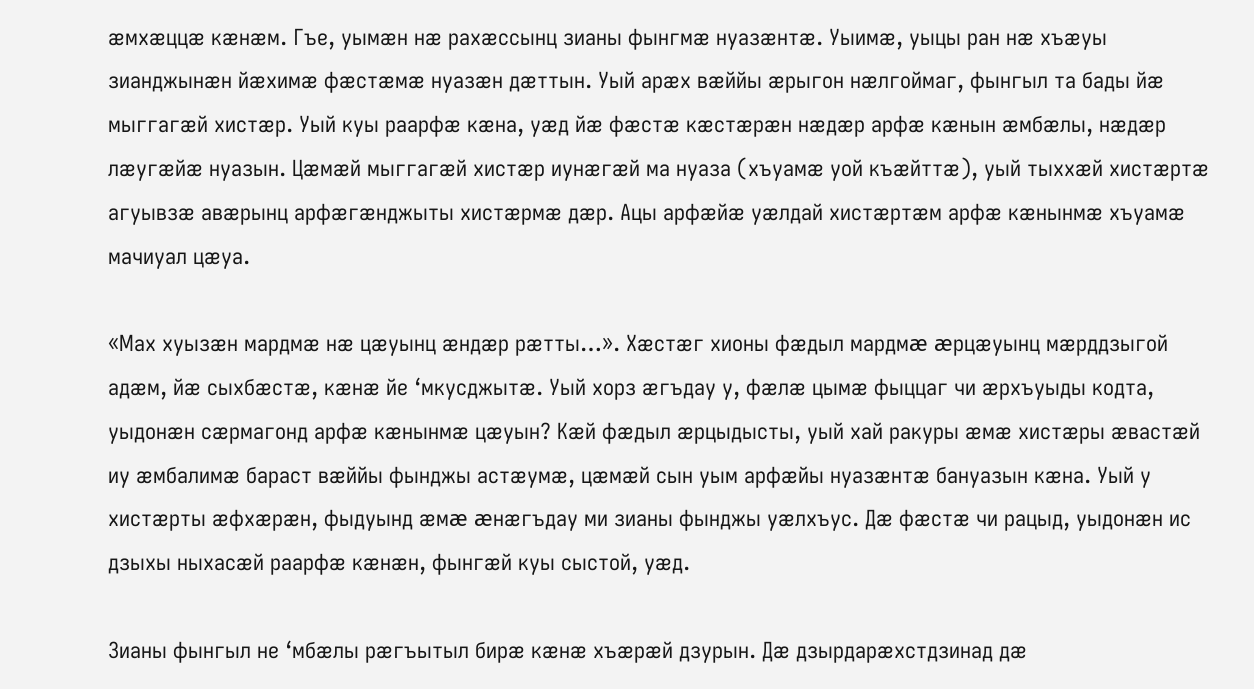æмхæццæ кæнæм. Гъе, уымæн нæ рахæссынц зианы фынгмæ нуазæнтæ. Уыимæ, уыцы ран нæ хъæуы зианджынæн йæхимæ фæстæмæ нуазæн дæттын. Уый арæх вæййы æрыгон нæлгоймаг, фынгыл та бады йæ мыггагæй хистæр. Уый куы раарфæ кæна, уæд йæ фæстæ кæстæрæн нæдæр арфæ кæнын æмбæлы, нæдæр лæугæйæ нуазын. Цæмæй мыггагæй хистæр иунæгæй ма нуаза (хъуамæ уой къæйттæ), уый тыххæй хистæртæ агуывзæ авæрынц арфæгæнджыты хистæрмæ дæр. Ацы арфæйæ уæлдай хистæртæм арфæ кæнынмæ хъуамæ мачиуал цæуа.

«Мах хуызæн мардмæ нæ цæуынц æндæр рæтты…». Хæстæг хионы фæдыл мардмæ æрцæуынц мæрддзыгой адæм, йæ сыхбæстæ, кæнæ йе ‘мкусджытæ. Уый хорз æгъдау у, фæлæ цымæ фыццаг чи æрхъуыды кодта, уыдонæн сæрмагонд арфæ кæнынмæ цæуын? Кæй фæдыл æрцыдысты, уый хай ракуры æмæ хистæры æвастæй иу æмбалимæ бараст вæййы фынджы астæумæ, цæмæй сын уым арфæйы нуазæнтæ бануазын кæна. Уый у хистæрты æфхæрæн, фыдуынд æмæ æнæгъдау ми зианы фынджы уæлхъус. Дæ фæстæ чи рацыд, уыдонæн ис дзыхы ныхасæй раарфæ кæнæн, фынгæй куы сыстой, уæд.

Зианы фынгыл не ‘мбæлы рæгъытыл бирæ кæнæ хъæрæй дзурын. Дæ дзырдарæхстдзинад дæ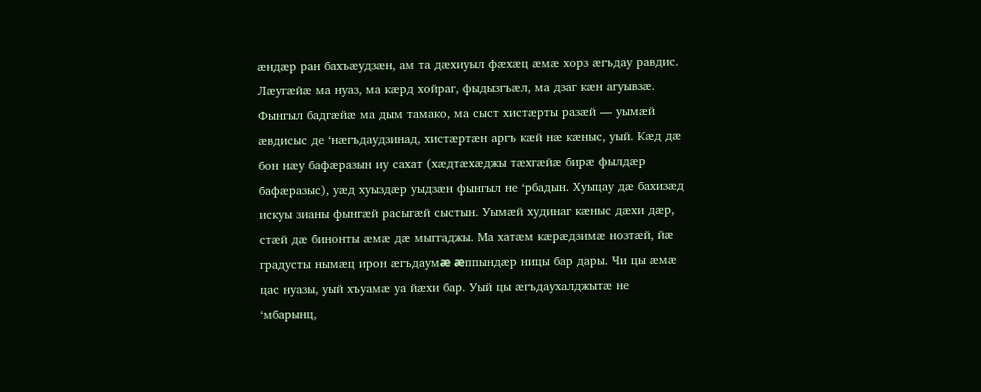æндæр ран бахъæудзæн, ам та дæхиуыл фæхæц æмæ хорз æгъдау равдис. Лæугæйæ ма нуаз, ма кæрд хойраг, фыдызгъæл, ма дзаг кæн агуывзæ. Фынгыл бадгæйæ ма дым тамако, ма сыст хистæрты разæй — уымæй æвдисыс де ‘нæгъдаудзинад, хистæртæн аргъ кæй нæ кæныс, уый. Кæд дæ бон нæу бафæразын иу сахат (хæдтæхæджы тæхгæйæ бирæ фылдæр бафæразыс), уæд хуыздæр уыдзæн фынгыл не ‘рбадын. Хуыцау дæ бахизæд искуы зианы фынгæй расыгæй сыстын. Уымæй худинаг кæныс дæхи дæр, стæй дæ бинонты æмæ дæ мыггаджы. Ма хатæм кæрæдзимæ нозтæй, йæ градусты нымæц ирон æгъдаумæ æппындæр ницы бар дары. Чи цы æмæ цас нуазы, уый хъуамæ уа йæхи бар. Уый цы æгъдаухалджытæ не ‘мбарынц,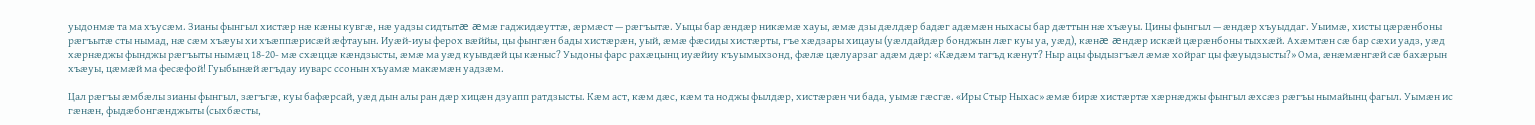уыдонмæ та ма хъусæм. Зианы фынгыл хистæр нæ кæны кувгæ, нæ уадзы сидтытæ æмæ гаджидæуттæ, æрмæст — рæгъытæ. Уыцы бар æндæр никæмæ хауы, æмæ дзы дæлдæр бадæг адæмæн ныхасы бар дæттын нæ хъæуы. Цины фынгыл — æндæр хъуыддаг. Уыимæ, хисты цæрæнбоны рæгъытæ сты нымад, нæ сæм хъæуы хи хъæппæрисæй æфтауын. Иуæй-иуы ферох вæййы, цы фынгæн бады хистæрæн, уый, æмæ фæсиды хистæрты, гъе хæдзары хицауы (уæлдайдæр бонджын лæг куы уа, уæд), кæнæ æндæр искæй цæрæнбоны тыххæй. Ахæмтæн сæ бар сæхи уадз, уæд хæрнæджы фынджы рæгъыты нымæц 18-20- мæ схæццæ кæндзысты, æмæ ма уæд куывдæй цы кæныс? Уыдоны фарс рахæцынц иуæйиу къуымыхзонд, фæлæ цæлуарзаг адæм дæр: «Кæдæм тагъд кæнут? Ныр ацы фыдызгъæл æмæ хойраг цы фæуыдзысты?» Ома, æнæмæнгæй сæ бахæрын хъæуы, цæмæй ма фесæфой! Гуыбынæй æгъдау иуварс ссонын хъуамæ макæмæн уадзæм.

Цал рæгъы æмбæлы зианы фынгыл, зæгъгæ, куы бафæрсай, уæд дын алы ран дæр хицæн дзуапп ратдзысты. Кæм аст, кæм дæс, кæм та ноджы фылдæр, хистæрæн чи бада, уымæ гæсгæ. «Иры Стыр Ныхас» æмæ бирæ хистæртæ хæрнæджы фынгыл æхсæз рæгъы нымайынц фагыл. Уымæн ис гæнæн, фыдæбонгæнджыты (сыхбæсты,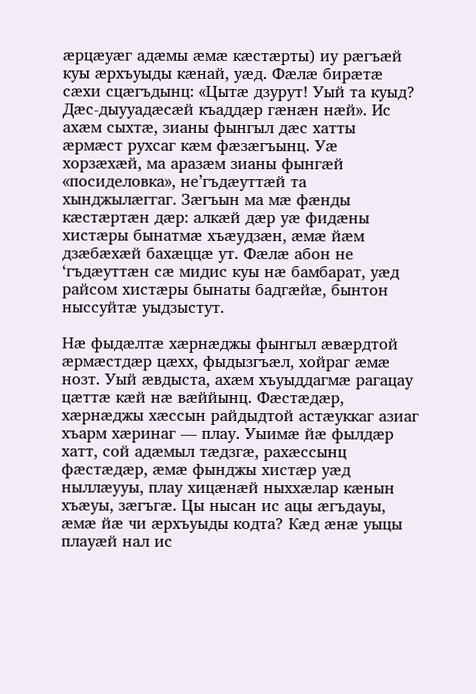æрцæуæг адæмы æмæ кæстæрты) иу рæгъæй куы æрхъуыды кæнай, уæд. Фæлæ бирæтæ сæхи сцæгъдынц: «Цытæ дзурут! Уый та куыд? Дæс-дыууадæсæй къаддæр гæнæн нæй». Ис ахæм сыхтæ, зианы фынгыл дæс хатты æрмæст рухсаг кæм фæзæгъынц. Уæ хорзæхæй, ма аразæм зианы фынгæй «посиделовка», не’гъдæуттæй та хынджылæггаг. Зæгъын ма мæ фæнды кæстæртæн дæр: алкæй дæр уæ фидæны хистæры бынатмæ хъæудзæн, æмæ йæм дзæбæхæй бахæццæ ут. Фæлæ абон не ‘гъдæуттæн сæ мидис куы нæ бамбарат, уæд райсом хистæры бынаты бадгæйæ, бынтон ныссуйтæ уыдзыстут.

Нæ фыдæлтæ хæрнæджы фынгыл æвæрдтой æрмæстдæр цæхх, фыдызгъæл, хойраг æмæ нозт. Уый æвдыста, ахæм хъуыддагмæ рагацау цæттæ кæй нæ вæййынц. Фæстæдæр, хæрнæджы хæссын райдыдтой астæуккаг азиаг хъарм хæринаг — плау. Уыимæ йæ фылдæр хатт, сой адæмыл тæдзгæ, рахæссынц фæстæдæр, æмæ фынджы хистæр уæд ныллæууы, плау хицæнæй ныххæлар кæнын хъæуы, зæгъгæ. Цы нысан ис ацы æгъдауы, æмæ йæ чи æрхъуыды кодта? Кæд æнæ уыцы плауæй нал ис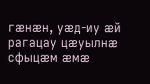гæнæн, уæд-иу æй рагацау цæуылнæ сфыцæм æмæ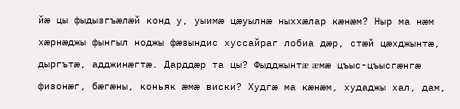йæ цы фыдызгъæлæй конд у, уыимæ цæуылнæ ныххæлар кæнæм? Ныр ма нæм хæрнæджы фынгыл ноджы фæзындис хуссайраг лобиа дæр, стæй цæхджынтæ, дыргътæ, адджинæгтæ. Дарддæр та цы? Фыдджынтæ æмæ цъыс-цъысгæнгæ физонæг, бæгæны, коньяк æмæ виски? Худгæ ма кæнæм, худаджы хал, дам,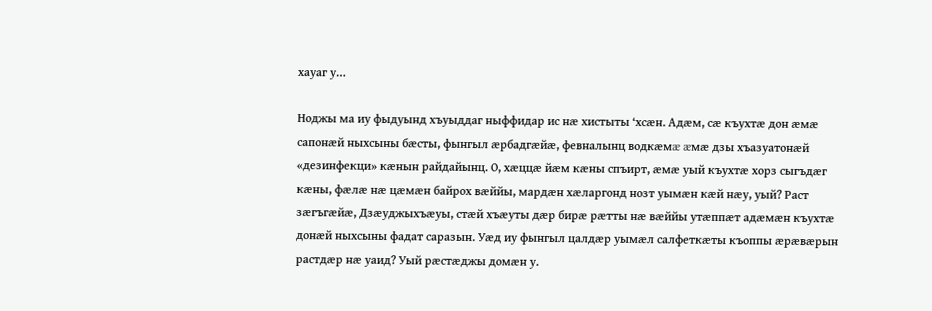хауаг у…

Ноджы ма иу фыдуынд хъуыддаг ныффидар ис нæ хистыты ‘хсæн. Адæм, сæ къухтæ дон æмæ сапонæй ныхсыны бæсты, фынгыл æрбадгæйæ, февналынц водкæмæ æмæ дзы хъазуатонæй «дезинфекци» кæнын райдайынц. О, хæццæ йæм кæны спъирт, æмæ уый къухтæ хорз сыгъдæг кæны, фæлæ нæ цæмæн байрох вæййы, мардæн хæларгонд нозт уымæн кæй нæу, уый? Раст зæгъгæйæ, Дзæуджыхъæуы, стæй хъæуты дæр бирæ рæтты нæ вæййы утæппæт адæмæн къухтæ донæй ныхсыны фадат саразын. Уæд иу фынгыл цалдæр уымæл салфеткæты къоппы æрæвæрын растдæр нæ уаид? Уый рæстæджы домæн у.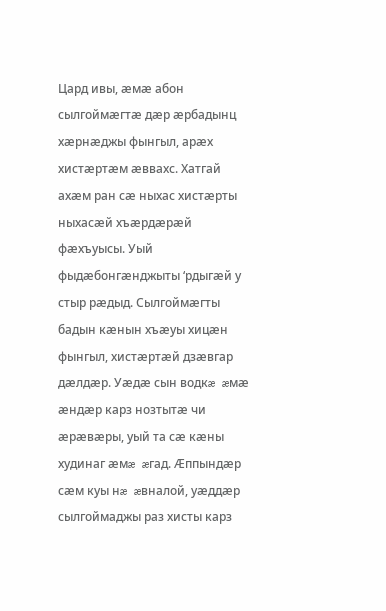Цард ивы, æмæ абон сылгоймæгтæ дæр æрбадынц хæрнæджы фынгыл, арæх хистæртæм æввахс. Хатгай ахæм ран сæ ныхас хистæрты ныхасæй хъæрдæрæй фæхъуысы. Уый фыдæбонгæнджыты ‘рдыгæй у стыр рæдыд. Сылгоймæгты бадын кæнын хъæуы хицæн фынгыл, хистæртæй дзæвгар дæлдæр. Уæдæ сын водкæ æмæ æндæр карз нозтытæ чи æрæвæры, уый та сæ кæны худинаг æмæ æгад. Æппындæр сæм куы нæ æвналой, уæддæр сылгоймаджы раз хисты карз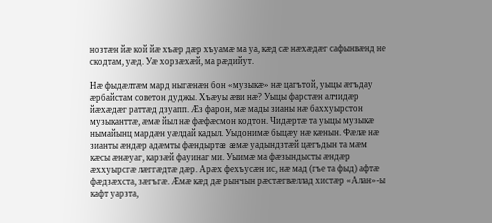нозтæн йæ кой йæ хъæр дæр хъуамæ ма уа, кæд сæ нæхæдæг сафынвæнд не скодтам, уæд. Уæ хорзæхæй, ма рæдийут.

Нæ фыдæлтæм мард ныгæнæн бон «музыкæ» нæ цагътой, уыцы æгъдау æрбайстам советон дуджы. Хъæуы æви нæ? Уыцы фарстæн алчидæр йæхæдæг раттæд дзуапп. Æз фарон, мæ мады зианы нæ баххуырстон музыканттæ, æмæ йыл нæ фæфæсмон кодтон. Чидæртæ та уыцы музыкæ нымайынц мардæн уæлдай кадыл. Уыдонимæ быцæу нæ кæнын. Фæлæ нæ зианты æндæр адæмты фæндыртæ æмæ уадындзтæй цæгъдын та мæм кæсы æнæуаг, карзæй фауинаг ми. Уыимæ ма фæзындысты æндæр æххуырсгæ лæггæдтæ дæр. Арæх фехъусæн ис, нæ мад (гъе та фыд) афтæ фæдзæхста, зæгъгæ. Æмæ кæд дæ рынчын рæстæгвæллад хистæр «Алан»-ы кафт уарзта,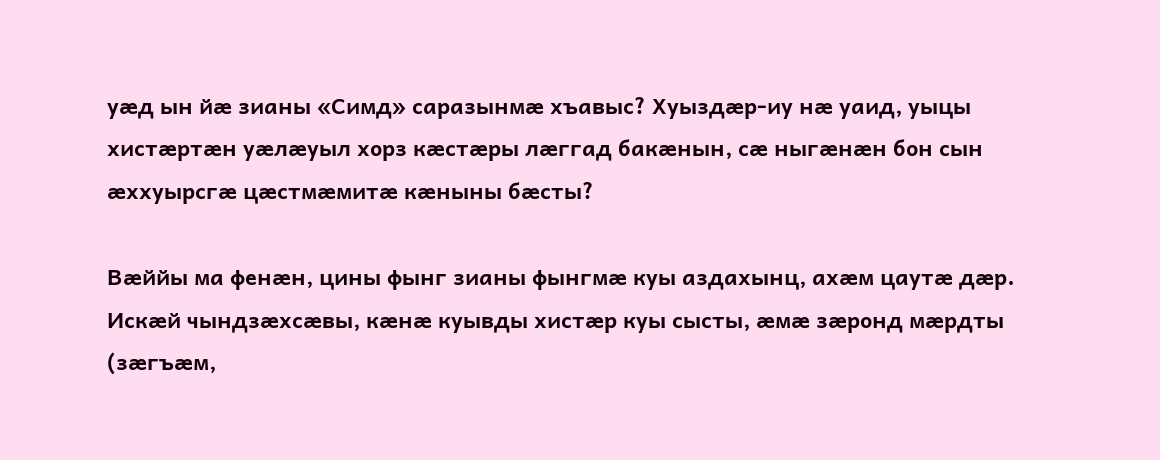уæд ын йæ зианы «Симд» саразынмæ хъавыс? Хуыздæр-иу нæ уаид, уыцы хистæртæн уæлæуыл хорз кæстæры лæггад бакæнын, сæ ныгæнæн бон сын æххуырсгæ цæстмæмитæ кæныны бæсты?

Вæййы ма фенæн, цины фынг зианы фынгмæ куы аздахынц, ахæм цаутæ дæр. Искæй чындзæхсæвы, кæнæ куывды хистæр куы сысты, æмæ зæронд мæрдты (зæгъæм,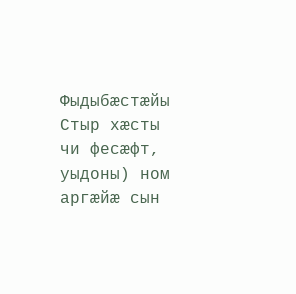Фыдыбæстæйы Стыр хæсты чи фесæфт, уыдоны) ном аргæйæ сын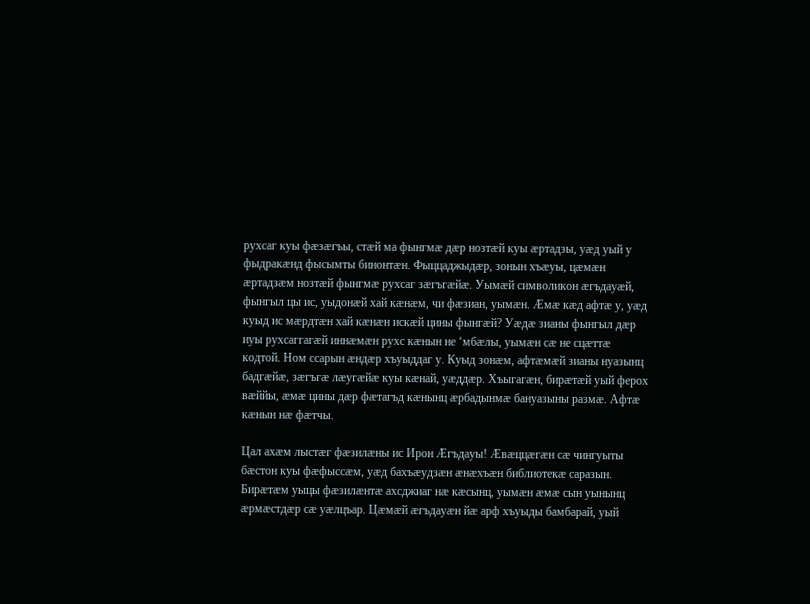рухсаг куы фæзæгъы, стæй ма фынгмæ дæр нозтæй куы æртадзы, уæд уый у фыдракæнд фысымты бинонтæн. Фыццаджыдæр, зонын хъæуы, цæмæн æртадзæм нозтæй фынгмæ рухсаг зæгъгæйæ. Уымæй символикон æгъдауæй, фынгыл цы ис, уыдонæй хай кæнæм, чи фæзиан, уымæн. Æмæ кæд афтæ у, уæд куыд ис мæрдтæн хай кæнæн искæй цины фынгæй? Уæдæ зианы фынгыл дæр иуы рухсаггагæй иннæмæн рухс кæнын не ‘мбæлы, уымæн сæ не сцæттæ кодтой. Ном ссарын æндæр хъуыддаг у. Куыд зонæм, афтæмæй зианы нуазынц бадгæйæ, зæгъгæ лæугæйæ куы кæнай, уæддæр. Хъыгагæн, бирæтæй уый ферох вæййы, æмæ цины дæр фæтагъд кæнынц æрбадынмæ бануазыны размæ. Афтæ кæнын нæ фæтчы.

Цал ахæм лыстæг фæзилæны ис Ирон Æгъдауы! Æвæццæгæн сæ чингуыты бæстон куы фæфыссæм, уæд бахъæудзæн æнæхъæн библиотекæ саразын. Бирæтæм уыцы фæзилæнтæ ахсджиаг нæ кæсынц, уымæн æмæ сын уынынц æрмæстдæр сæ уæлцъар. Цæмæй æгъдауæн йæ арф хъуыды бамбарай, уый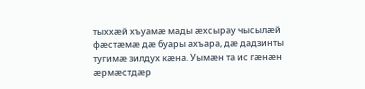тыххæй хъуамæ мады æхсырау чысылæй фæстæмæ дæ буары ахъара, дæ дадзинты тугимæ зилдух кæна. Уымæн та ис гæнæн æрмæстдæр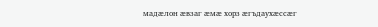мадæлон æвзаг æмæ хорз æгъдаухæссæг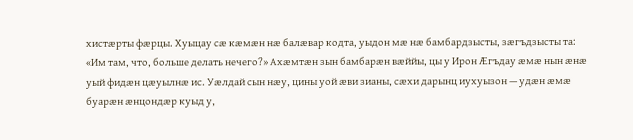хистæрты фæрцы. Хуыцау сæ кæмæн нæ балæвар кодта, уыдон мæ нæ бамбардзысты, зæгъдзысты та: «Им там, что, больше делать нечего?» Ахæмтæн зын бамбарæн вæййы, цы у Ирон Æгъдау æмæ нын æнæ уый фидæн цæуылнæ ис. Уæлдай сын нæу, цины уой æви зианы, сæхи дарынц иухуызон — удæн æмæ буарæн æнцондæр куыд у,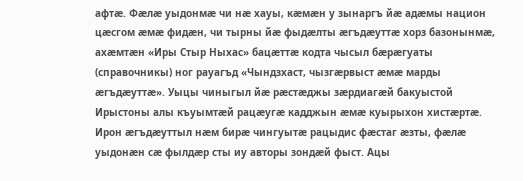афтæ. Фæлæ уыдонмæ чи нæ хауы, кæмæн у зынаргъ йæ адæмы национ цæсгом æмæ фидæн, чи тырны йæ фыдæлты æгъдæуттæ хорз базонынмæ, ахæмтæн «Иры Стыр Ныхас» бацæттæ кодта чысыл бæрæгуаты (справочникы) ног рауагъд «Чындзхаст, чызгæрвыст æмæ марды æгъдæуттæ». Уыцы чиныгыл йæ рæстæджы зæрдиагæй бакуыстой Ирыстоны алы къуымтæй рацæугæ кадджын æмæ куырыхон хистæртæ. Ирон æгъдæуттыл нæм бирæ чингуытæ рацыдис фæстаг æзты, фæлæ уыдонæн сæ фылдæр сты иу авторы зондæй фыст. Ацы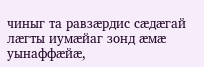чиныг та равзæрдис сæдæгай лæгты иумæйаг зонд æмæ уынаффæйæ,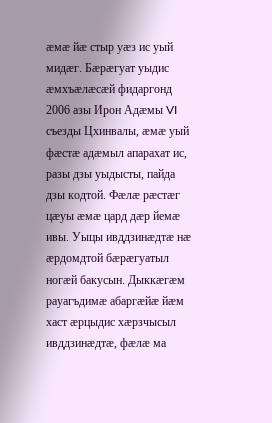æмæ йæ стыр уæз ис уый мидæг. Бæрæгуат уыдис æмхъæлæсæй фидаргонд 2006 азы Ирон Адæмы VI cъезды Цхинвалы, æмæ уый фæстæ адæмыл апарахат ис, разы дзы уыдысты, пайда дзы кодтой. Фæлæ рæстæг цæуы æмæ цард дæр йемæ ивы. Уыцы ивддзинæдтæ нæ æрдомдтой бæрæгуатыл ногæй бакусын. Дыккæгæм рауагъдимæ абаргæйæ йæм хаст æрцыдис хæрзчысыл ивддзинæдтæ, фæлæ ма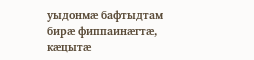уыдонмæ бафтыдтам бирæ фиппаинæгтæ, кæцытæ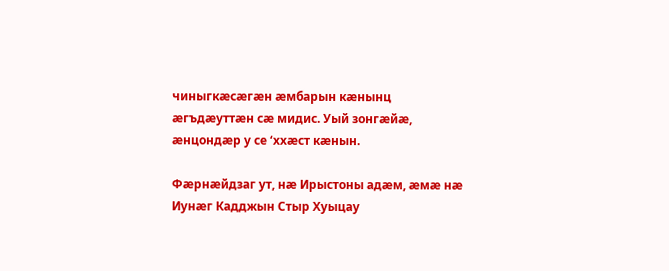чиныгкæсæгæн æмбарын кæнынц æгъдæуттæн сæ мидис. Уый зонгæйæ, æнцондæр у се ‘ххæст кæнын.

Фæрнæйдзаг ут, нæ Ирыстоны адæм, æмæ нæ Иунæг Кадджын Стыр Хуыцау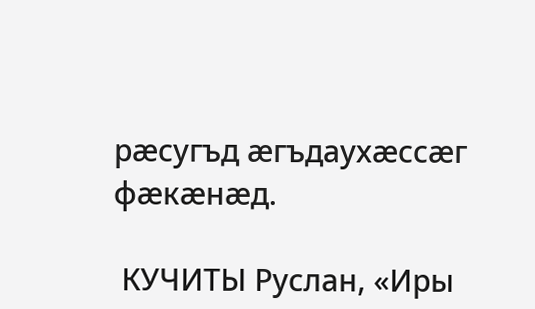рæсугъд æгъдаухæссæг фæкæнæд.

 КУЧИТЫ Руслан, «Иры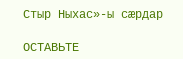Стыр Ныхас»-ы сæрдар

ОСТАВЬТЕ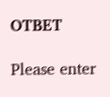ОТВЕТ

Please enter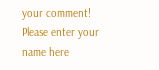your comment!
Please enter your name here